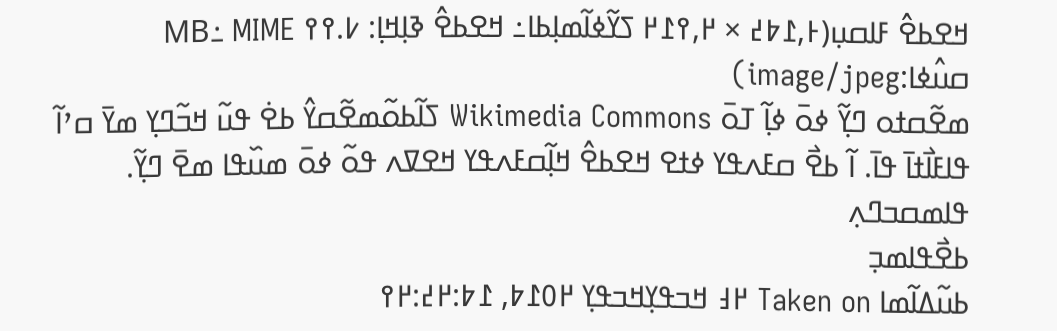ߞߐߕߐ߮ ߓߊߛߎ߲(߅,߁߈߄ × ߂,߉߁߂ ߖߌ߬ߦߊ߬ߘߊ߲ߕߊ߸ ߞߐߕߐ߮ ߢߊ߲ߞߊ߲: ߇.߉߉ MB߸ MIME ߛߎ߮ߦߊ:image/jpeg)
ߘߐ߬ߛߙߋ ߣߌ߲߬ ߦߋ߫ ߦߊ߲߬ ߠߋ߫ Wikimedia Commons ߖߊ߬ߕߋ߬ߘߐ߬ߛߌ߮ ߕߐ߭ ߟߎ߬ ߞߏ߬ߣߌ߲ ߘߌ߫ ߛߴߊ߬ ߟߊߓߊ߯ߙߊ߫ ߟߊ߫. ߊ߬ ߕߐ߯ ߛߓߍߟߌ ߦߙߐ ߞߐߕߐ߮ ߞߊ߲߬ߛߓߍߟߌ ߞߐߜߍ ߟߋ߬ ߦߋ߫ ߘߎ߰ߟߊ ߘߐ߫ ߣߌ߲߬.
ߟߊߘߛߏߣߍ߲
ߕߐ߯ߟߊߘߏ߲
ߕߎ߬ߡߊ߬ߘߊ Taken on ߂߃ ߞߏߟߌ߲ߞߏߟߌ߲ ߂߀߁߈, ߁߈:߂߄:߂߉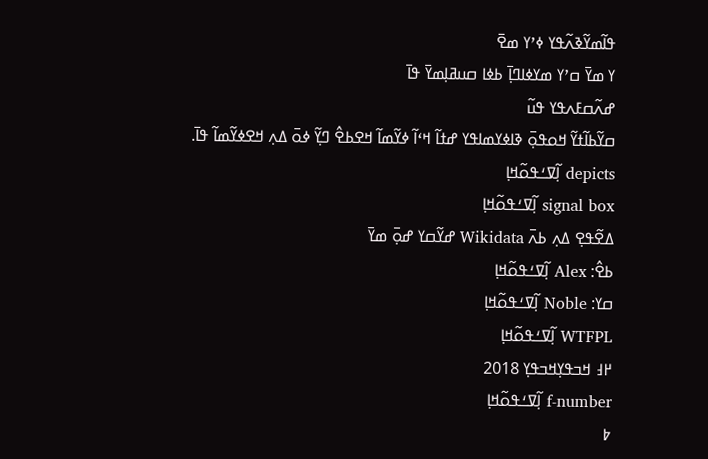ߟߊ߬ߘߌ߬ߢߍ߬ߟߌ ߦߴߌ ߘߐ߫
ߌ ߘߌ߫ ߛߴߌ ߘߌߦߊߣߊ߲߫ ߕߦߊ ߛߎߥߊ߲ߘߌ߫ ߟߊ߫
ߝߍ߬ߛߓߍߟߌ ߟߎ߬
ߛߌ߬ߕߊ߬ߙߌ߬ ߞߋߟߋ߲߫ ߢߊߦߌߘߊߟߌ ߝߙߊ߬ ߞߵߊ߬ ߦߌ߬ߘߊ߬ ߞߐߕߐ߮ ߣߌ߲߬ ߦߋ߫ ߡߍ߲ ߞߐߦߌ߬ߘߊ߬ ߟߊ߫.
depicts ߊ߲߬ߜߑߟߋ߬ߞߊ߲
signal box ߊ߲߬ߜߑߟߋ߬ߞߊ߲
ߡߐ߬ߟߐ߲ ߡߍ߲ ߕߍ߫ Wikidata ߝߌ߬ߛߌ ߝߋ߲߫ ߘߌ߫
ߕߐ߮: Alex ߊ߲߬ߜߑߟߋ߬ߞߊ߲
ߛߌ: Noble ߊ߲߬ߜߑߟߋ߬ߞߊ߲
WTFPL ߊ߲߬ߜߑߟߋ߬ߞߊ߲
߂߃ ߞߏߟߌ߲ߞߏߟߌ߲ 2018
f-number ߊ߲߬ߜߑߟߋ߬ߞߊ߲
߈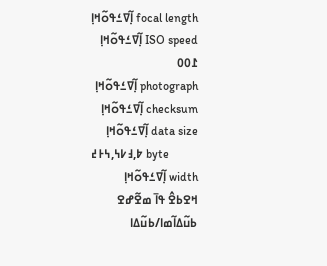focal length ߊ߲߬ߜߑߟߋ߬ߞߊ߲
ISO speed ߊ߲߬ߜߑߟߋ߬ߞߊ߲
߁߀߀
photograph ߊ߲߬ߜߑߟߋ߬ߞߊ߲
checksum ߊ߲߬ߜߑߟߋ߬ߞߊ߲
data size ߊ߲߬ߜߑߟߋ߬ߞߊ߲
߈,߃߇߆,߆߅߄ byte
width ߊ߲߬ߜߑߟߋ߬ߞߊ߲
ߞߐߕߐ߮ ߟߊ߫ ߘߐ߬ߝߐ
ߕߎ߬ߡߊ߬ߘߊ/ߕߎ߬ߡߊ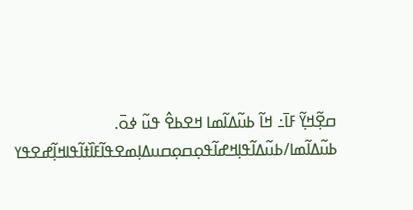ߛߐ߲߬ߞߌ߲߬ ߓߊ߫߸ ߞߊ߬ ߕߎ߬ߡߊ߬ߘߊ ߞߐߕߐ߮ ߟߎ߬ ߦߋ߫.
ߕߎ߬ߡߊ߬ߘߊ/ߕߎ߬ߡߊ߬ߟߊ߲ߞߝߊ߬ߟߋ߲ߛߋ߲ߛߎߡߊ߲ߘߐߟߊ߬ߓߊ߰ߙߊ߬ߟߊߞߊ߲߬ߝߐߟߌ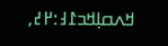ߞߍߛߊ߲ߞߏ߁߃:߂߄,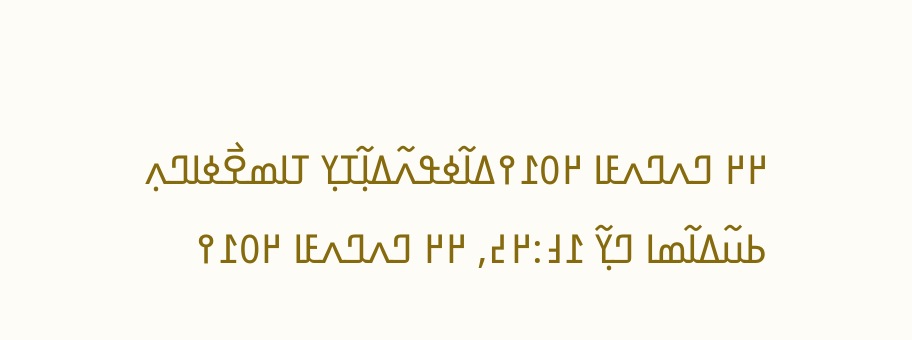߂߂ ߣߍߣߍߓߊ ߂߀߁߉ߡߊ߬ߦߟߍ߬ߡߊ߲߬ߠߌ߲ ߠߊߘߐ߯ߦߊߣߍ߲ ߕߎ߬ߡߊ߬ߘߊ ߣߌ߲߬ ߁߃:߂߄, ߂߂ ߣߍߣߍߓߊ ߂߀߁߉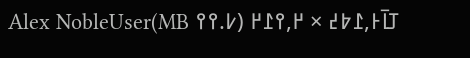ߠߊ߫߅,߁߈߄ × ߂,߉߁߂ (߇.߉߉ MB)Alex NobleUser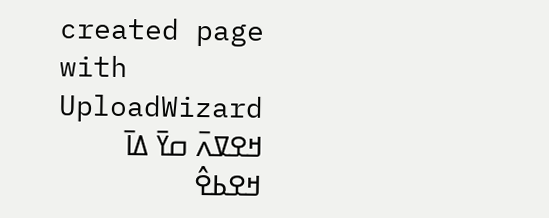created page with UploadWizard
ߞߐߜߍ߫ ߛߌ߫ ߡߊ߫ ߞߐߕߐ߮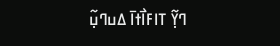ߣߌ߲߬ ߠߊߓߊ߯ߙߊ߫ ߡߎߣߎ߲߬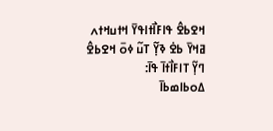ߞߐߕߐ߮ ߟߊߓߊ߯ߙߊߟߌ߫ ߞߙߎߞߙߍ
ߥߞߌ߫ ߕߐ߭ ߢߌ߲߬ ߠߎ߬ ߦߋ߫ ߞߐߕߐ߮ ߣߌ߲߬ ߠߊߓߊ߯ߙߊ߫ ߟߊ߫:
ߡߋߕߊߘߕߊ߫